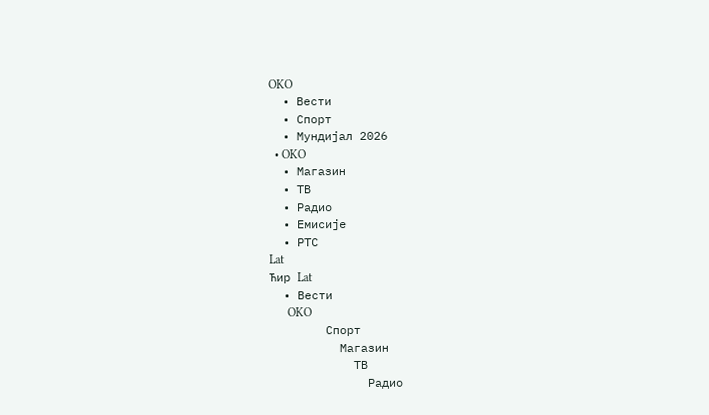OKO
  • Вести
  • Спорт
  • Мундијал 2026
  • OKO
  • Магазин
  • ТВ
  • Радио
  • Емисије
  • РТС
Lat
Ћир Lat
  • Вести
      OKO
        Спорт
          Магазин
            ТВ
              Радио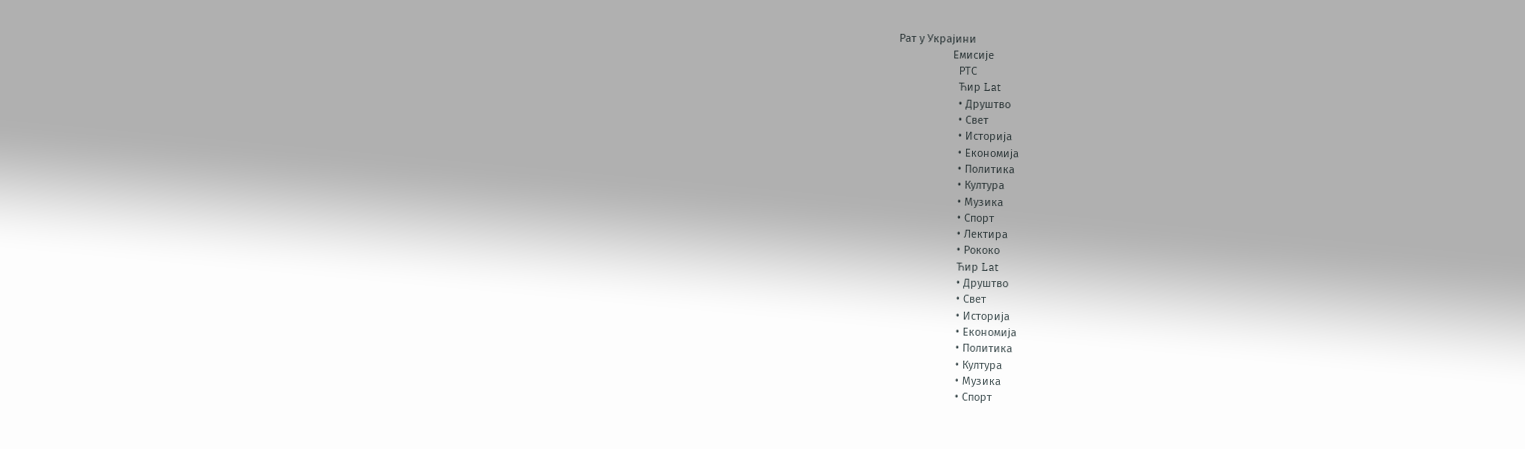Рат у Украјини
                  Емисије
                    РТС
                    Ћир Lat
                    • Друштво
                    • Свет
                    • Историја
                    • Економија
                    • Политика
                    • Култура
                    • Музика
                    • Спорт
                    • Лектира
                    • Рококо
                    Ћир Lat
                    • Друштво
                    • Свет
                    • Историја
                    • Економија
                    • Политика
                    • Култура
                    • Музика
                    • Спорт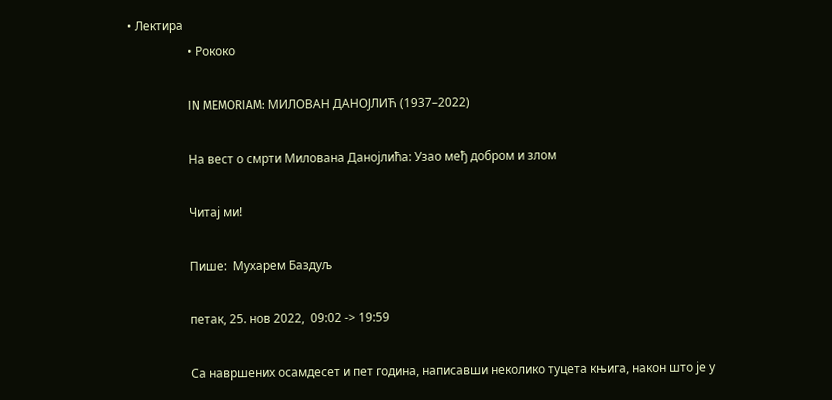• Лектира
                    • Рококо

                    IN MEMORIAM: МИЛОВАН ДАНОЈЛИЋ (1937–2022)

                    На вест о смрти Милована Данојлића: Узао међ добром и злом

                    Читај ми!

                    Пише:  Мухарем Баздуљ

                    петак, 25. нов 2022,  09:02 -> 19:59

                    Са навршених осамдесет и пет година, написавши неколико туцета књига, након што је у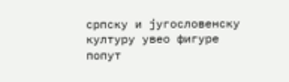српску и југословенску културу увео фигуре попут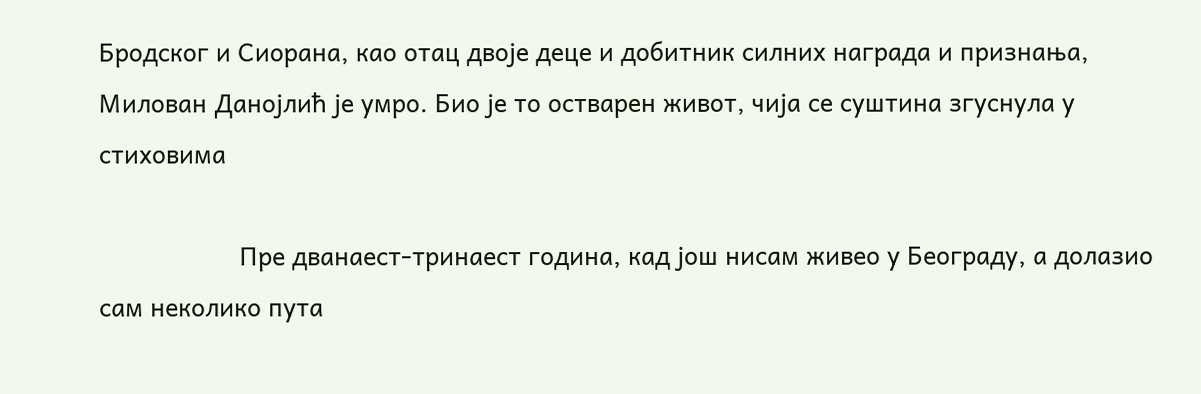Бродског и Сиорана, као отац двоје деце и добитник силних награда и признања, Милован Данојлић је умро. Био је то остварен живот, чија се суштина згуснула у стиховима

                    Пре дванаест-тринаест година, кад још нисам живео у Београду, а долазио сам неколико пута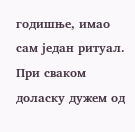годишње, имао сам један ритуал. При сваком доласку дужем од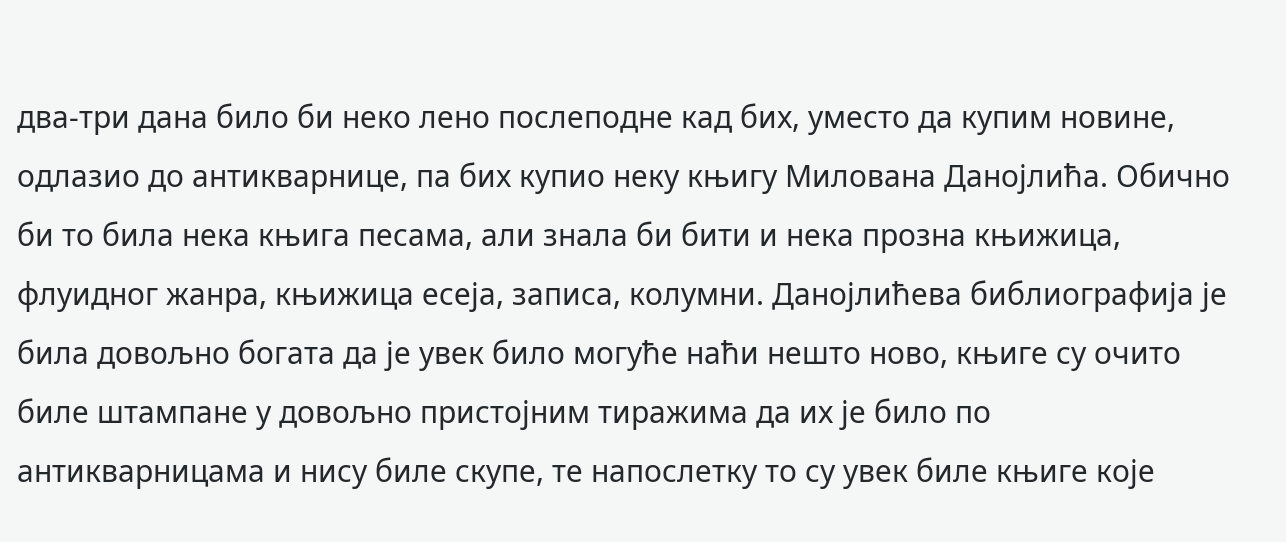два-три дана било би неко лено послеподне кад бих, уместо да купим новине, одлазио до антикварнице, па бих купио неку књигу Милована Данојлића. Обично би то била нека књига песама, али знала би бити и нека прозна књижица, флуидног жанра, књижица есеја, записа, колумни. Данојлићева библиографија је била довољно богата да је увек било могуће наћи нешто ново, књиге су очито биле штампане у довољно пристојним тиражима да их је било по антикварницама и нису биле скупе, те напослетку то су увек биле књиге које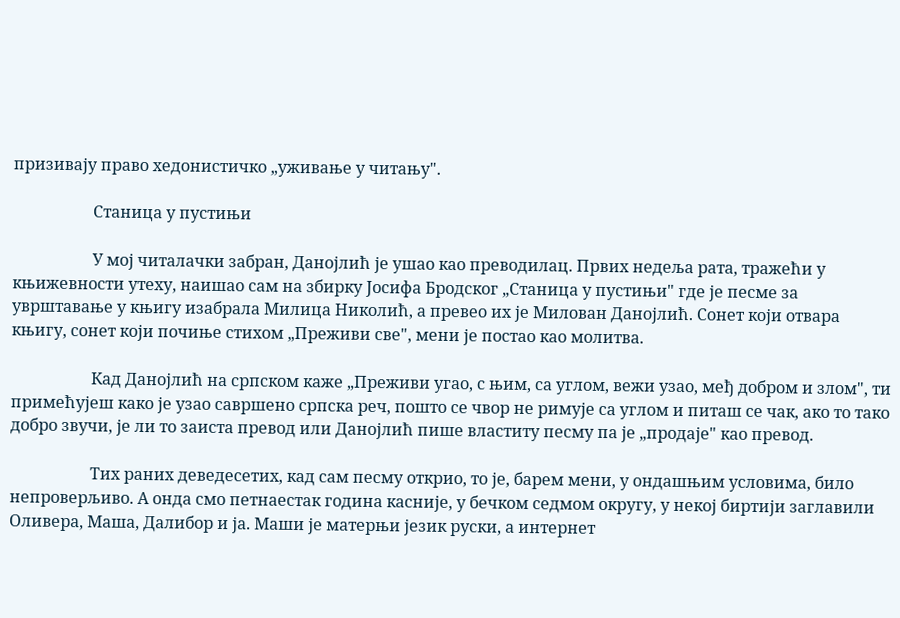призивају право хедонистичко „уживање у читању".

                    Станица у пустињи

                    У мој читалачки забран, Данојлић је ушао као преводилац. Првих недеља рата, тражећи у књижевности утеху, наишао сам на збирку Јосифа Бродског „Станица у пустињи" где је песме за уврштавање у књигу изабрала Милица Николић, а превео их је Милован Данојлић. Сонет који отвара књигу, сонет који почиње стихом „Преживи све", мени је постао као молитва.

                    Кад Данојлић на српском каже „Преживи угао, с њим, са углом, вежи узао, међ добром и злом", ти примећујеш како је узао савршено српска реч, пошто се чвор не римује са углом и питаш се чак, ако то тако добро звучи, је ли то заиста превод или Данојлић пише властиту песму па је „продаје" као превод.

                    Тих раних деведесетих, кад сам песму открио, то је, барем мени, у ондашњим условима, било непроверљиво. А онда смо петнаестак година касније, у бечком седмом округу, у некој биртији заглавили Оливера, Маша, Далибор и ја. Маши је матерњи језик руски, а интернет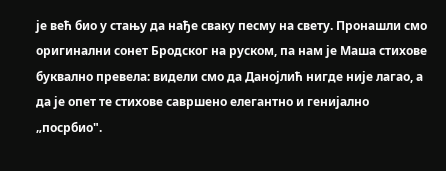је већ био у стању да нађе сваку песму на свету. Пронашли смо оригинални сонет Бродског на руском, па нам је Маша стихове буквално превела: видели смо да Данојлић нигде није лагао, а да је опет те стихове савршено елегантно и генијално „посрбио".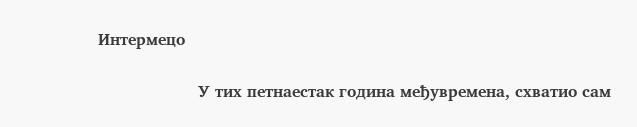Интермецо

                    У тих петнаестак година међувремена, схватио сам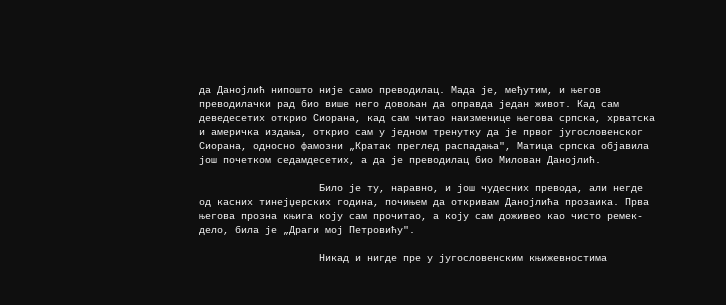да Данојлић нипошто није само преводилац. Мада је, међутим, и његов преводилачки рад био више него довољан да оправда један живот. Кад сам деведесетих открио Сиорана, кад сам читао наизменице његова српска, хрватска и америчка издања, открио сам у једном тренутку да је првог југословенског Сиорана, односно фамозни „Кратак преглед распадања", Матица српска објавила још почетком седамдесетих, а да је преводилац био Милован Данојлић.

                    Било је ту, наравно, и још чудесних превода, али негде од касних тинејџерских година, почињем да откривам Данојлића прозаика. Прва његова прозна књига коју сам прочитао, а коју сам доживео као чисто ремек-дело, била је „Драги мој Петровићу".

                    Никад и нигде пре у југословенским књижевностима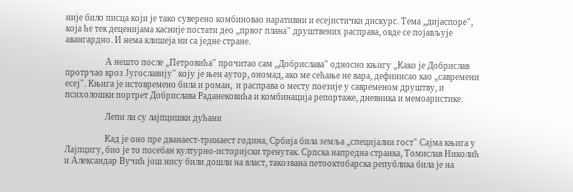није било писца који је тако суверено комбиновао наративни и есејистички дискурс. Тема „дијаспоре", која ће тек деценијама касније постати део „првог плана" друштвених расправа, овде се појављује авангардно. И нема клишеја ни са једне стране.

                    А нешто после „Петровића" прочитао сам „Добрислава" односно књигу „Како је Добрислав протрчао кроз Југославију" коју је њен аутор, ономад, ако ме сећање не вара, дефинисао као „савремени есеј". Књига је истовремено била и роман,  и расправа о месту поезије у савременом друштву, и психолошки портрет Добрислава Раданековића и комбинација репортаже, дневника и мемоаристике.

                    Лепи ли су лајпцишки дућани

                    Кад је оно пре дванаест-тринаест година, Србија била земља „специјални гост" Сајма књига у Лајпцигу, био је то посебан културно-историјски тренутак. Српска напредна странка, Томислав Николић и Александар Вучић још нису били дошли на власт, такозвана петооктобарска република била је на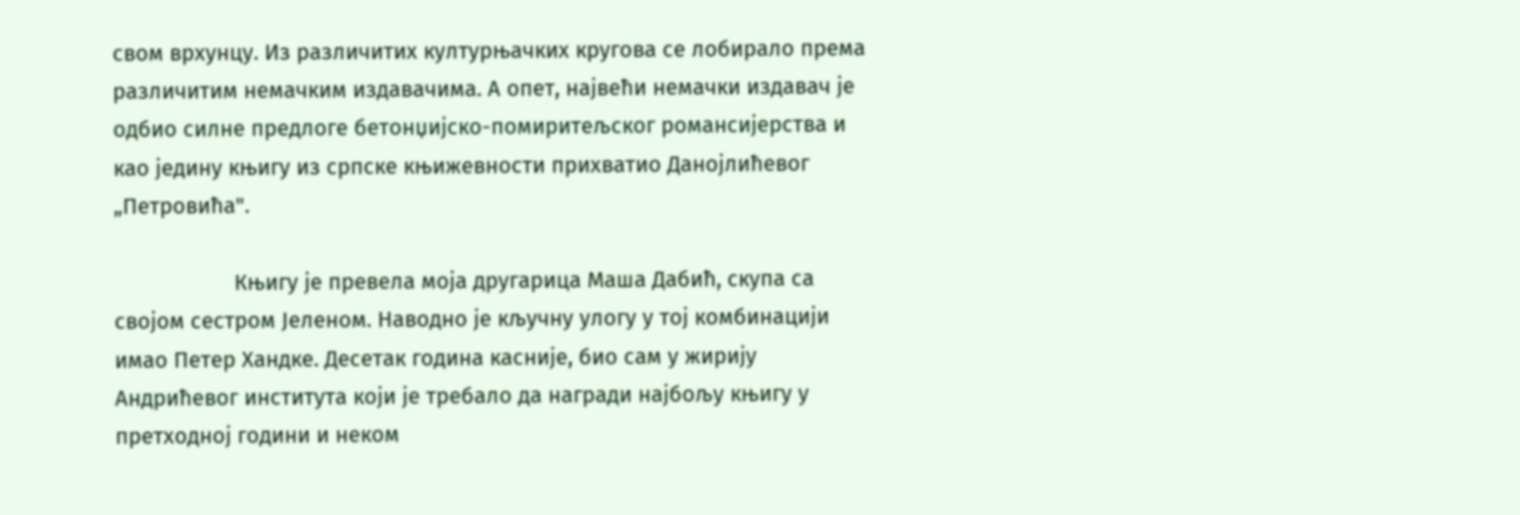свом врхунцу. Из различитих културњачких кругова се лобирало према различитим немачким издавачима. А опет, највећи немачки издавач је одбио силне предлоге бетонџијско-помиритељског романсијерства и као једину књигу из српске књижевности прихватио Данојлићевог „Петровића".

                    Књигу је превела моја другарица Маша Дабић, скупа са својом сестром Јеленом. Наводно је кључну улогу у тој комбинацији имао Петер Хандке. Десетак година касније, био сам у жирију Андрићевог института који је требало да награди најбољу књигу у претходној години и неком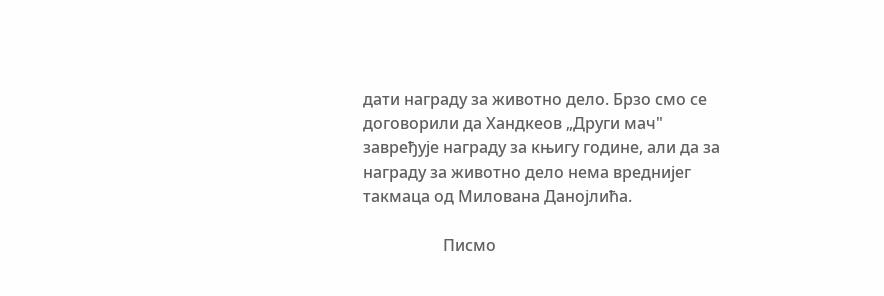дати награду за животно дело. Брзо смо се договорили да Хандкеов „Други мач" завређује награду за књигу године, али да за награду за животно дело нема вреднијег такмаца од Милована Данојлића.

                    Писмо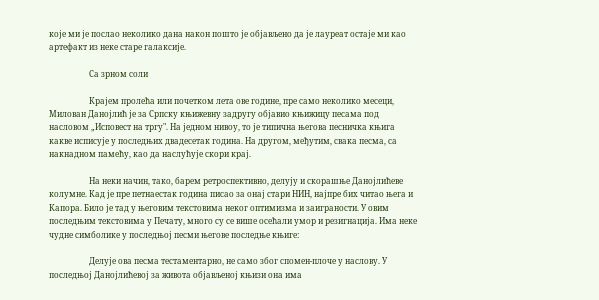које ми је послао неколико дана након пошто је објављено да је лауреат остаје ми као артефакт из неке старе галаксије.

                    Са зрном соли

                    Крајем пролећа или почетком лета ове године, пре само неколико месеци, Милован Данојлић је за Српску књижевну задругу објавио књижицу песама под насловом „Исповест на тргу". На једном нивоу, то је типична његова песничка књига какве исписује у последњих двадесетак година. На другом, међутим, свака песма, са накнадном памећу, као да наслућује скори крај.

                    На неки начин, тако, барем ретроспективно, делују и скорашње Данојлићеве колумне. Кад је пре петнаестак година писао за онај стари НИН, најпре бих читао њега и Капора. Било је тад у његовим текстовима неког оптимизма и заиграности. У овим последњим текстовима у Печату, много су се више осећали умор и резигнација. Има неке чудне симболике у последњој песми његове последње књиге:

                    Делује ова песма тестаментарно, не само због спомен-плоче у наслову. У последњој Данојлићевој за живота објављеној књизи она има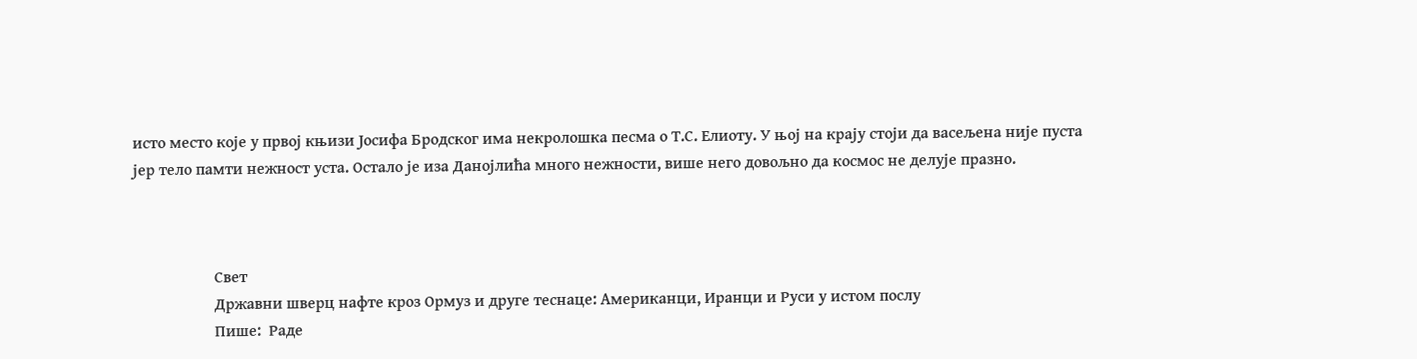исто место које у првој књизи Јосифа Бродског има некролошка песма о Т.С. Елиоту. У њој на крају стоји да васељена није пуста јер тело памти нежност уста. Остало је иза Данојлића много нежности, више него довољно да космос не делује празно.



                    Свет
                    Државни шверц нафте кроз Ормуз и друге теснаце: Американци, Иранци и Руси у истом послу
                    Пише:  Раде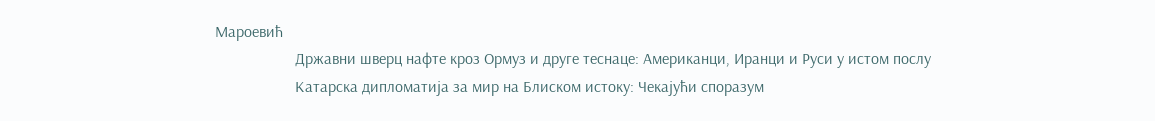Мароевић
                    Државни шверц нафте кроз Ормуз и друге теснаце: Американци, Иранци и Руси у истом послу
                    Катарска дипломатија за мир на Блиском истоку: Чекајући споразум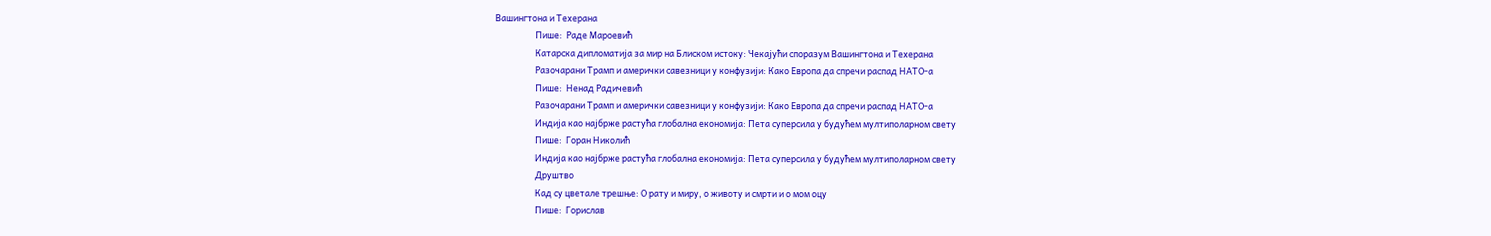Вашингтона и Техерана
                    Пише:  Раде Мароевић
                    Катарска дипломатија за мир на Блиском истоку: Чекајући споразум Вашингтона и Техерана
                    Разочарани Трамп и амерички савезници у конфузији: Како Европа да спречи распад НАТО-а
                    Пише:  Ненад Радичевић
                    Разочарани Трамп и амерички савезници у конфузији: Како Европа да спречи распад НАТО-а
                    Индија као најбрже растућа глобална економија: Пета суперсила у будућем мултиполарном свету
                    Пише:  Горан Николић
                    Индија као најбрже растућа глобална економија: Пета суперсила у будућем мултиполарном свету
                    Друштво
                    Кад су цветале трешње: О рату и миру, о животу и смрти и о мом оцу
                    Пише:  Горислав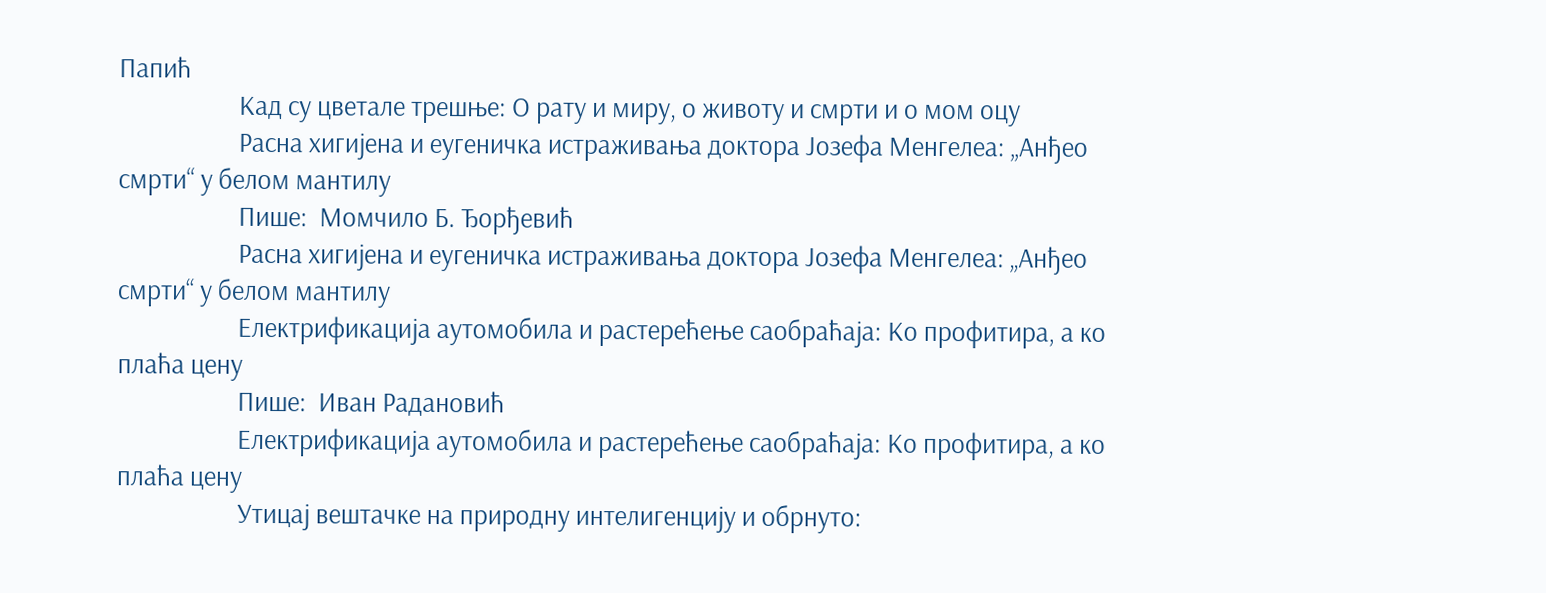Папић
                    Кад су цветале трешње: О рату и миру, о животу и смрти и о мом оцу
                    Расна хигијена и еугеничка истраживања доктора Јозефа Менгелеа: „Анђео смрти“ у белом мантилу
                    Пише:  Момчило Б. Ђорђевић
                    Расна хигијена и еугеничка истраживања доктора Јозефа Менгелеа: „Анђео смрти“ у белом мантилу
                    Електрификација аутомобила и растерећење саобраћаја: Ко профитира, а ко плаћа цену
                    Пише:  Иван Радановић
                    Електрификација аутомобила и растерећење саобраћаја: Ко профитира, а ко плаћа цену
                    Утицај вештачке на природну интелигенцију и обрнуто: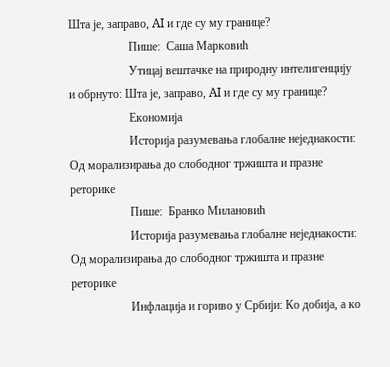Шта је, заправо, AI и где су му границе?
                    Пише:  Саша Марковић
                    Утицај вештачке на природну интелигенцију и обрнуто: Шта је, заправо, AI и где су му границе?
                    Економија
                    Историја разумевања глобалне неједнакости: Од морализирања до слободног тржишта и празне реторике
                    Пише:  Бранко Милановић
                    Историја разумевања глобалне неједнакости: Од морализирања до слободног тржишта и празне реторике
                    Инфлација и гориво у Србији: Ко добија, а ко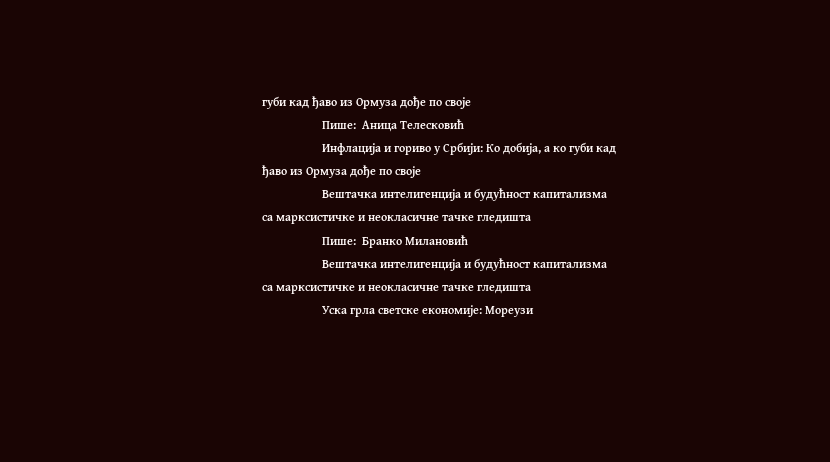губи кад ђаво из Ормуза дође по своје
                    Пише:  Аница Телесковић
                    Инфлација и гориво у Србији: Ко добија, а ко губи кад ђаво из Ормуза дође по своје
                    Вештачка интелигенција и будућност капитализма са марксистичке и неокласичне тачке гледишта
                    Пише:  Бранко Милановић
                    Вештачка интелигенција и будућност капитализма са марксистичке и неокласичне тачке гледишта
                    Уска грла светске економије: Мореузи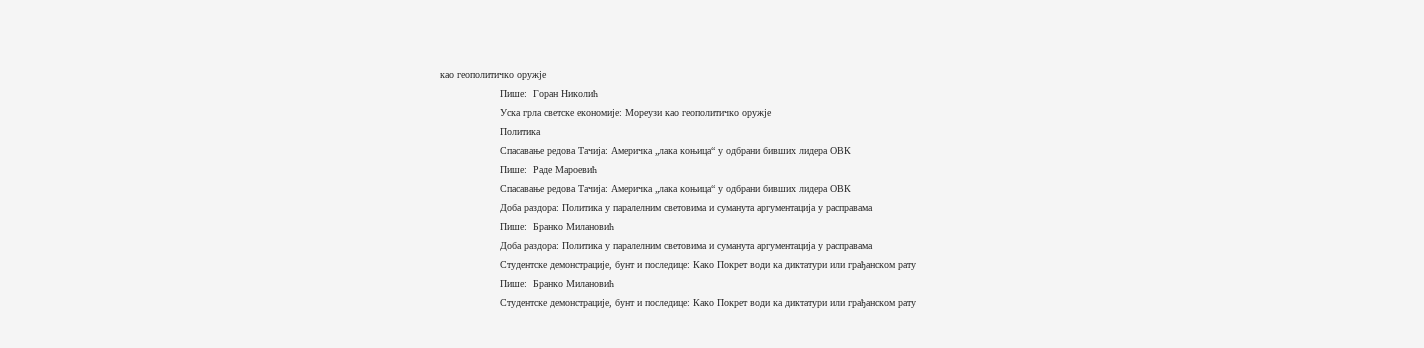као геополитичко оружје
                    Пише:  Горан Николић
                    Уска грла светске економије: Мореузи као геополитичко оружје
                    Политика
                    Спасавање редова Тачија: Америчка „лака коњица“ у одбрани бивших лидера ОВК
                    Пише:  Раде Мароевић
                    Спасавање редова Тачија: Америчка „лака коњица“ у одбрани бивших лидера ОВК
                    Доба раздора: Политика у паралелним световима и суманута аргументација у расправама
                    Пише:  Бранко Милановић
                    Доба раздора: Политика у паралелним световима и суманута аргументација у расправама
                    Студентске демонстрације, бунт и последице: Како Покрет води ка диктатури или грађанском рату
                    Пише:  Бранко Милановић
                    Студентске демонстрације, бунт и последице: Како Покрет води ка диктатури или грађанском рату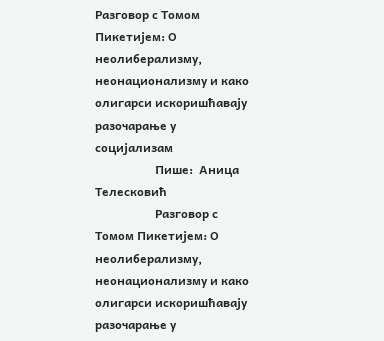Разговор с Томом Пикетијем: О неолиберализму, неонационализму и како олигарси искоришћавају разочарање у социјализам
                    Пише:  Аница Телесковић
                    Разговор с Томом Пикетијем: О неолиберализму, неонационализму и како олигарси искоришћавају разочарање у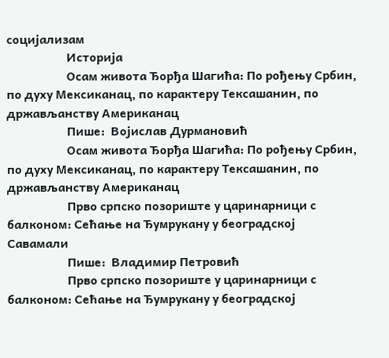социјализам
                    Историја
                    Осам живота Ђорђа Шагића: По рођењу Србин, по духу Мексиканац, по карактеру Тексашанин, по држављанству Американац
                    Пише:  Војислав Дурмановић
                    Осам живота Ђорђа Шагића: По рођењу Србин, по духу Мексиканац, по карактеру Тексашанин, по држављанству Американац
                    Прво српско позориште у царинарници с балконом: Сећање на Ђумрукану у београдској Савамали
                    Пише:  Владимир Петровић
                    Прво српско позориште у царинарници с балконом: Сећање на Ђумрукану у београдској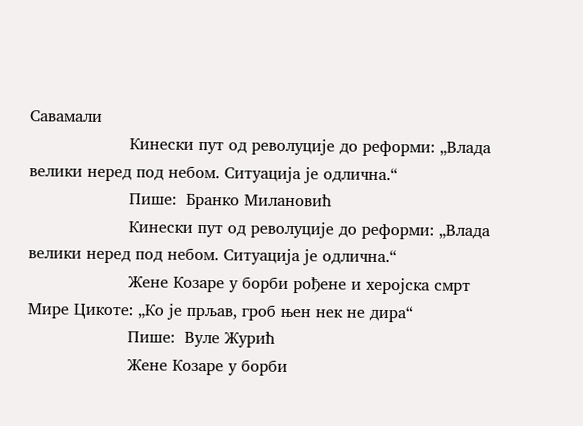Савамали
                    Кинески пут од револуције до реформи: „Влада велики неред под небом. Ситуација је одлична.“
                    Пише:  Бранко Милановић
                    Кинески пут од револуције до реформи: „Влада велики неред под небом. Ситуација је одлична.“
                    Жене Козаре у борби рођене и херојска смрт Мире Цикоте: „Ко је прљав, гроб њен нек не дира“
                    Пише:  Вуле Журић
                    Жене Козаре у борби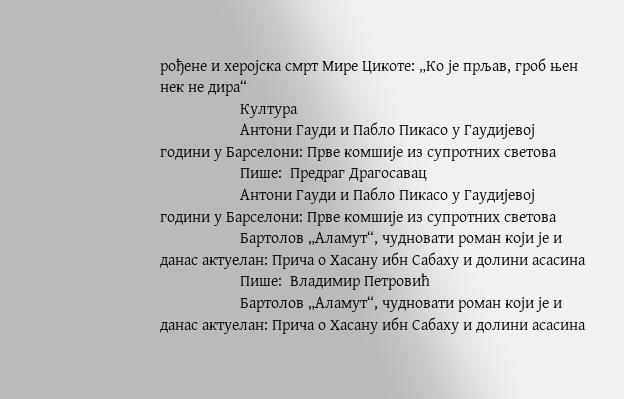рођене и херојска смрт Мире Цикоте: „Ко је прљав, гроб њен нек не дира“
                    Култура
                    Антони Гауди и Пабло Пикасо у Гаудијевој години у Барселони: Прве комшије из супротних светова
                    Пише:  Предраг Драгосавац
                    Антони Гауди и Пабло Пикасо у Гаудијевој години у Барселони: Прве комшије из супротних светова
                    Бартолов „Аламут“, чудновати роман који је и данас актуелан: Прича о Хасану ибн Сабаху и долини асасина
                    Пише:  Владимир Петровић
                    Бартолов „Аламут“, чудновати роман који је и данас актуелан: Прича о Хасану ибн Сабаху и долини асасина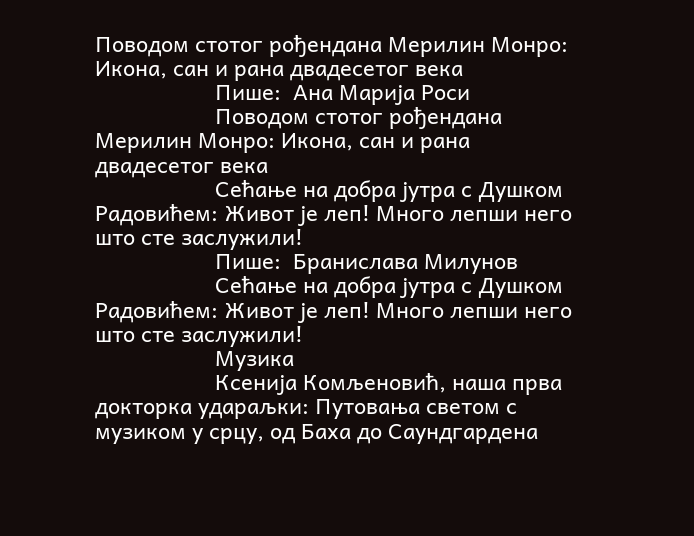Поводом стотог рођендана Мерилин Монро: Икона, сан и рана двадесетог века
                    Пише:  Ана Марија Роси
                    Поводом стотог рођендана Мерилин Монро: Икона, сан и рана двадесетог века
                    Сећање на добра јутра с Душком Радовићем: Живот је леп! Много лепши него што сте заслужили!
                    Пише:  Бранислава Милунов
                    Сећање на добра јутра с Душком Радовићем: Живот је леп! Много лепши него што сте заслужили!
                    Музика
                    Ксенија Комљеновић, наша прва докторка удараљки: Путовања светом с музиком у срцу, од Баха до Саундгардена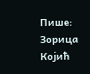Пише:  Зорица Којић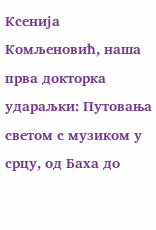Ксенија Комљеновић, наша прва докторка удараљки: Путовања светом с музиком у срцу, од Баха до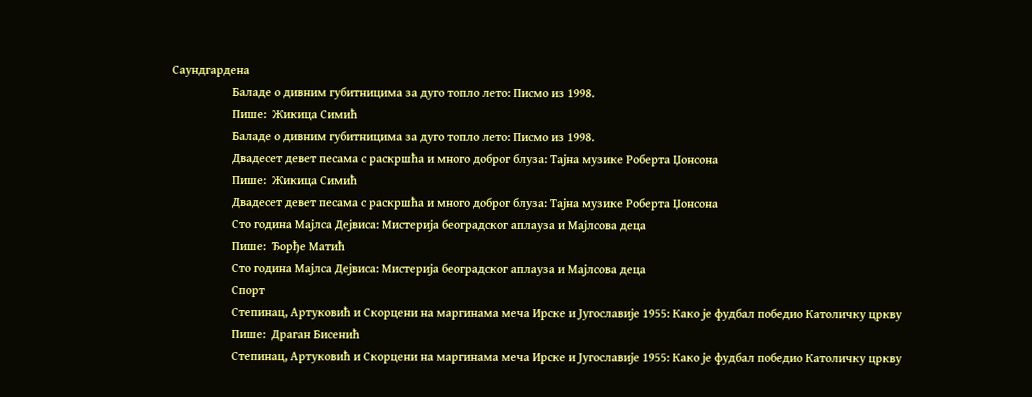Саундгардена
                    Баладе о дивним губитницима за дуго топло лето: Писмо из 1998.
                    Пише:  Жикица Симић
                    Баладе о дивним губитницима за дуго топло лето: Писмо из 1998.
                    Двадесет девет песама с раскршћа и много доброг блуза: Тајна музике Роберта Џонсона
                    Пише:  Жикица Симић
                    Двадесет девет песама с раскршћа и много доброг блуза: Тајна музике Роберта Џонсона
                    Сто година Мајлса Дејвиса: Мистерија београдског аплауза и Мајлсова деца
                    Пише:  Ђорђе Матић
                    Сто година Мајлса Дејвиса: Мистерија београдског аплауза и Мајлсова деца
                    Спорт
                    Степинaц, Артуковић и Скорцени на маргинама меча Ирске и Југославије 1955: Како је фудбал победио Католичку цркву
                    Пише:  Драган Бисенић
                    Степинaц, Артуковић и Скорцени на маргинама меча Ирске и Југославије 1955: Како је фудбал победио Католичку цркву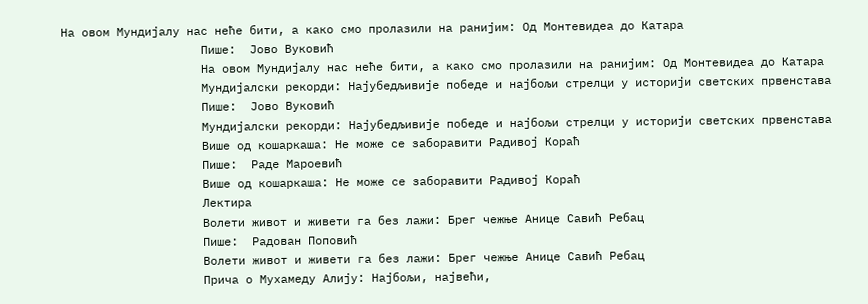На овом Мундијалу нас неће бити, а како смо пролазили на ранијим: Од Монтевидеа до Катара
                    Пише:  Јово Вуковић
                    На овом Мундијалу нас неће бити, а како смо пролазили на ранијим: Од Монтевидеа до Катара
                    Мундијалски рекорди: Најубедљивије победе и најбољи стрелци у историји светских првенстава
                    Пише:  Јово Вуковић
                    Мундијалски рекорди: Најубедљивије победе и најбољи стрелци у историји светских првенстава
                    Више од кошаркаша: Не може се заборавити Радивој Кораћ
                    Пише:  Раде Мароевић
                    Више од кошаркаша: Не може се заборавити Радивој Кораћ
                    Лектира
                    Волети живот и живети га без лажи: Брег чежње Анице Савић Ребац
                    Пише:  Радован Поповић
                    Волети живот и живети га без лажи: Брег чежње Анице Савић Ребац
                    Прича о Мухамеду Алију: Најбољи, највећи,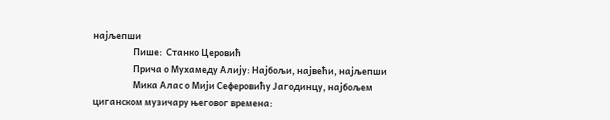најљепши
                    Пише:  Станко Церовић
                    Прича о Мухамеду Алију: Најбољи, највећи, најљепши
                    Мика Алас о Мији Сеферовићу Јагодинцу, најбољем циганском музичару његовог времена: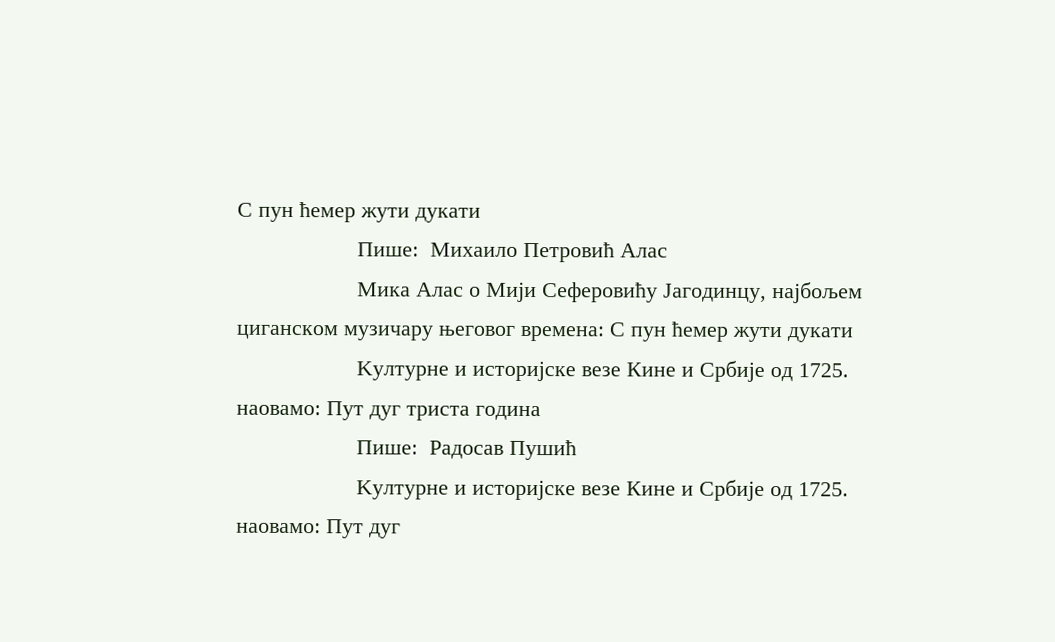С пун ћемер жути дукати
                    Пише:  Михаило Петровић Алас
                    Мика Алас о Мији Сеферовићу Јагодинцу, најбољем циганском музичару његовог времена: С пун ћемер жути дукати
                    Kултурне и историјске везе Кине и Србије од 1725. наовамо: Пут дуг триста година
                    Пише:  Радосав Пушић
                    Kултурне и историјске везе Кине и Србије од 1725. наовамо: Пут дуг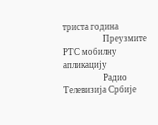триста година
                    Преузмите РТС мобилну апликацију
                    Радио Телевизија Србије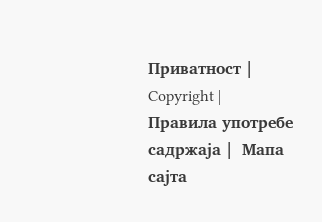Приватност |  Copyright |  Правила употребе садржаја |  Мапа сајта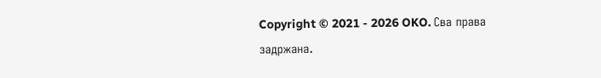Copyright © 2021 - 2026 OKO. Сва права задржана.